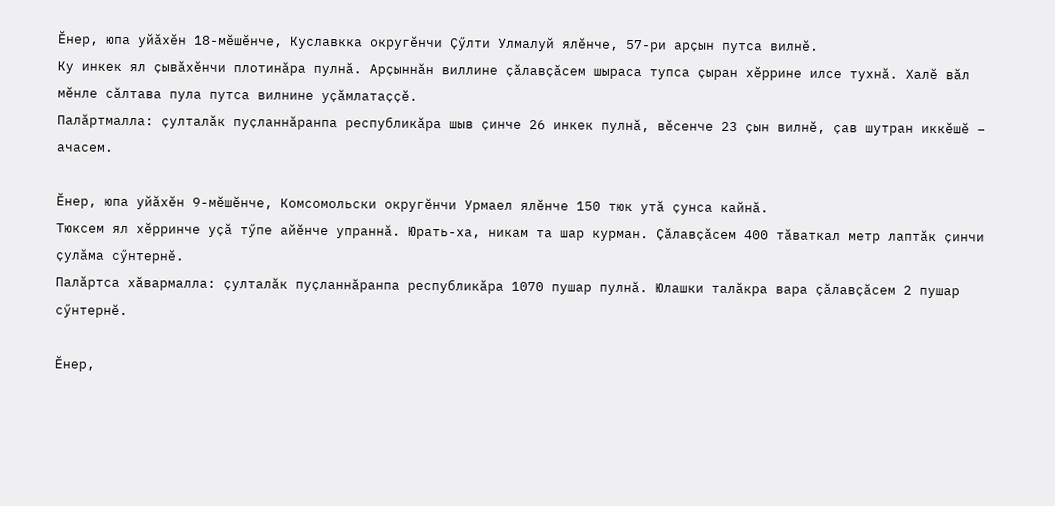Ӗнер, юпа уйӑхӗн 18-мӗшӗнче, Куславкка округӗнчи Ҫӳлти Улмалуй ялӗнче, 57-ри арҫын путса вилнӗ.
Ку инкек ял ҫывӑхӗнчи плотинӑра пулнӑ. Арҫыннӑн виллине ҫӑлавҫӑсем шыраса тупса ҫыран хӗррине илсе тухнӑ. Халӗ вӑл мӗнле сӑлтава пула путса вилнине уҫӑмлатаҫҫӗ.
Палӑртмалла: ҫулталӑк пуҫланнӑранпа республикӑра шыв ҫинче 26 инкек пулнӑ, вӗсенче 23 ҫын вилнӗ, ҫав шутран иккӗшӗ – ачасем.

Ӗнер, юпа уйӑхӗн 9-мӗшӗнче, Комсомольски округӗнчи Урмаел ялӗнче 150 тюк утӑ ҫунса кайнӑ.
Тюксем ял хӗрринче уҫӑ тӳпе айӗнче упраннӑ. Юрать-ха, никам та шар курман. Ҫӑлавҫӑсем 400 тӑваткал метр лаптӑк ҫинчи ҫулӑма сӳнтернӗ.
Палӑртса хӑвармалла: ҫулталӑк пуҫланнӑранпа республикӑра 1070 пушар пулнӑ. Юлашки талӑкра вара ҫӑлавҫӑсем 2 пушар сӳнтернӗ.

Ӗнер,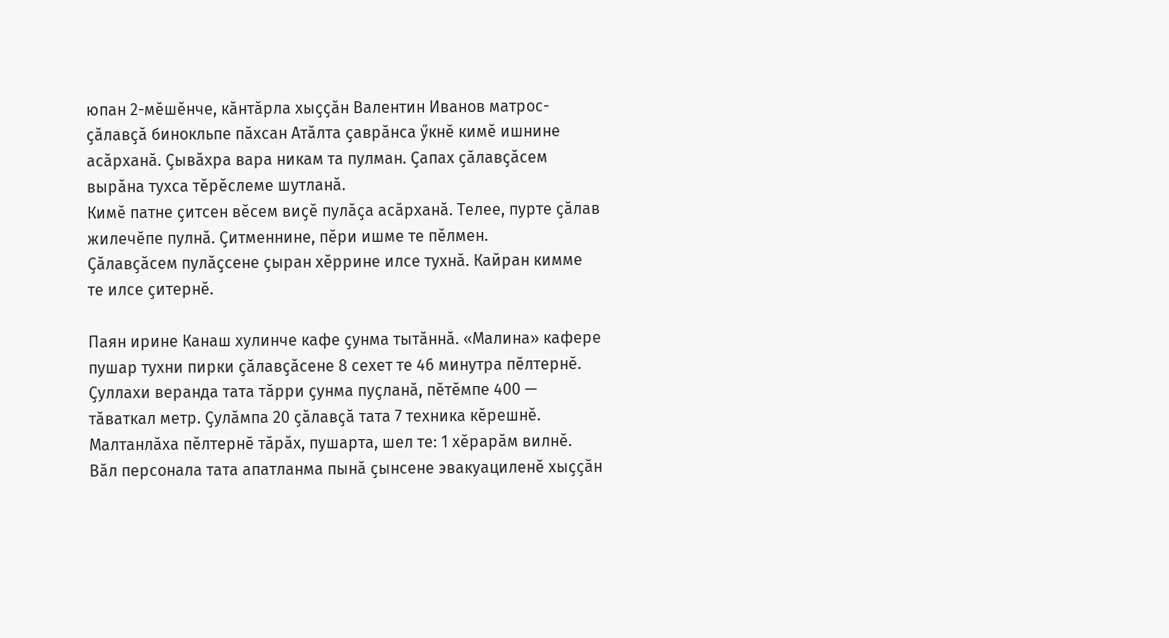юпан 2-мӗшӗнче, кӑнтӑрла хыҫҫӑн Валентин Иванов матрос-ҫӑлавҫӑ бинокльпе пӑхсан Атӑлта ҫаврӑнса ӳкнӗ кимӗ ишнине асӑрханӑ. Ҫывӑхра вара никам та пулман. Ҫапах ҫӑлавҫӑсем вырӑна тухса тӗрӗслеме шутланӑ.
Кимӗ патне ҫитсен вӗсем виҫӗ пулӑҫа асӑрханӑ. Телее, пурте ҫӑлав жилечӗпе пулнӑ. Ҫитменнине, пӗри ишме те пӗлмен.
Ҫӑлавҫӑсем пулӑҫсене ҫыран хӗррине илсе тухнӑ. Кайран кимме те илсе ҫитернӗ.

Паян ирине Канаш хулинче кафе ҫунма тытӑннӑ. «Малина» кафере пушар тухни пирки ҫӑлавҫӑсене 8 сехет те 46 минутра пӗлтернӗ. Ҫуллахи веранда тата тӑрри ҫунма пуҫланӑ, пӗтӗмпе 400 — тӑваткал метр. Ҫулӑмпа 20 ҫӑлавҫӑ тата 7 техника кӗрешнӗ.
Малтанлӑха пӗлтернӗ тӑрӑх, пушарта, шел те: 1 хӗрарӑм вилнӗ. Вӑл персонала тата апатланма пынӑ ҫынсене эвакуациленӗ хыҫҫӑн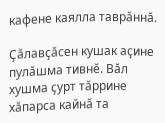кафене каялла таврӑннӑ.

Ҫӑлавҫӑсен кушак аҫине пулӑшма тивнӗ. Вӑл хушма ҫурт тӑррине хӑпарса кайнӑ та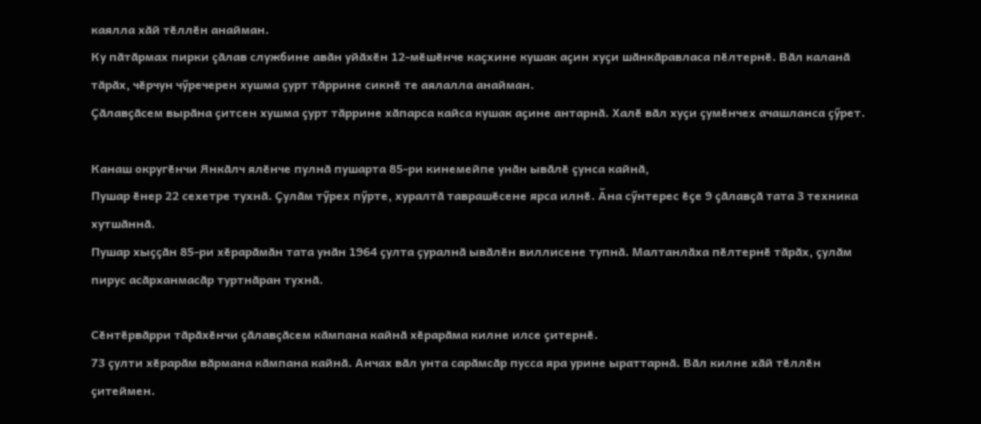каялла хӑй тӗллӗн анайман.
Ку пӑтӑрмах пирки ҫӑлав службине авӑн уйӑхӗн 12-мӗшӗнче каҫхине кушак аҫин хуҫи шӑнкӑравласа пӗлтернӗ. Вӑл каланӑ тӑрӑх, чӗрчун чӳречерен хушма ҫурт тӑррине сикнӗ те аялалла анайман.
Ҫӑлавҫӑсем вырӑна ҫитсен хушма ҫурт тӑррине хӑпарса кайса кушак аҫине антарнӑ. Халӗ вӑл хуҫи ҫумӗнчех ачашланса ҫӳрет.

Канаш округӗнчи Янкӑлч ялӗнче пулнӑ пушарта 85-ри кинемейпе унӑн ывӑлӗ ҫунса кайнӑ,
Пушар ӗнер 22 сехетре тухнӑ. Ҫулӑм тӳрех пӳрте, хуралтӑ таврашӗсене ярса илнӗ. Ӑна сӳнтерес ӗҫе 9 ҫӑлавҫӑ тата 3 техника хутшӑннӑ.
Пушар хыҫҫӑн 85-ри хӗрарӑмӑн тата унӑн 1964 ҫулта ҫуралнӑ ывӑлӗн виллисене тупнӑ. Малтанлӑха пӗлтернӗ тӑрӑх, ҫулӑм пирус асӑрханмасӑр туртнӑран тухнӑ.

Сӗнтӗрвӑрри тӑрӑхӗнчи ҫӑлавҫӑсем кӑмпана кайнӑ хӗрарӑма килне илсе ҫитернӗ.
73 ҫулти хӗрарӑм вӑрмана кӑмпана кайнӑ. Анчах вӑл унта сарӑмсӑр пусса яра урине ыраттарнӑ. Вӑл килне хӑй тӗллӗн ҫитеймен.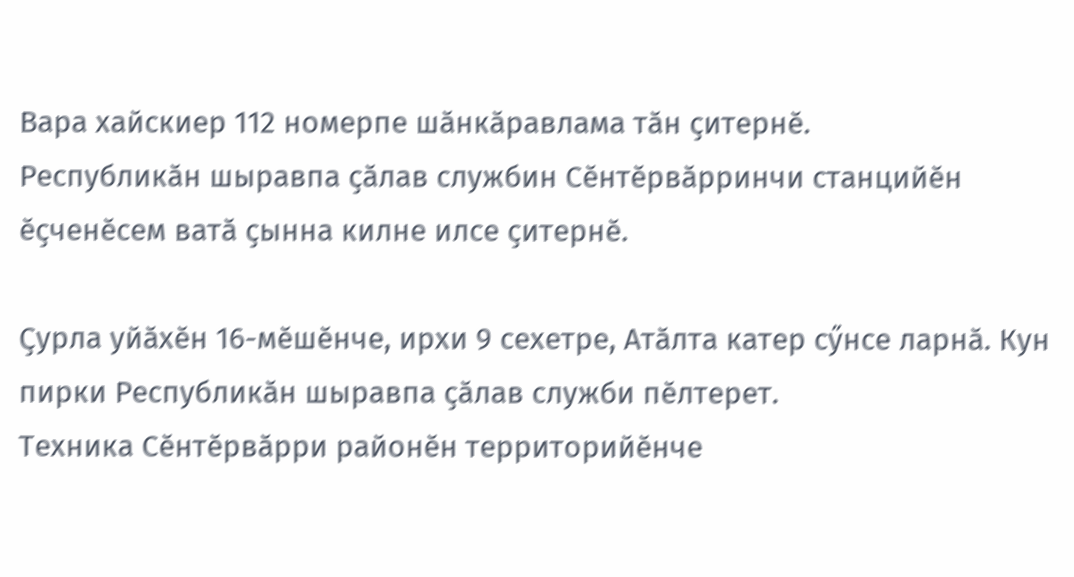Вара хайскиер 112 номерпе шӑнкӑравлама тӑн ҫитернӗ.
Республикӑн шыравпа ҫӑлав службин Сӗнтӗрвӑрринчи станцийӗн ӗҫченӗсем ватӑ ҫынна килне илсе ҫитернӗ.

Ҫурла уйӑхӗн 16-мӗшӗнче, ирхи 9 сехетре, Атӑлта катер сӳнсе ларнӑ. Кун пирки Республикӑн шыравпа ҫӑлав служби пӗлтерет.
Техника Сӗнтӗрвӑрри районӗн территорийӗнче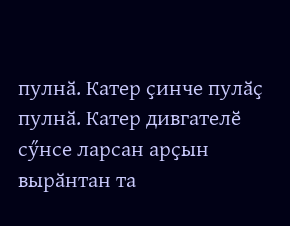пулнӑ. Катер ҫинче пулӑҫ пулнӑ. Катер дивгателӗ сӳнсе ларсан арҫын вырӑнтан та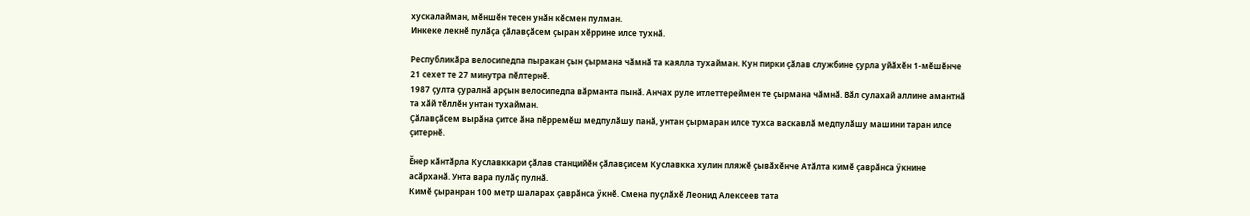хускалайман, мӗншӗн тесен унӑн кӗсмен пулман.
Инкеке лекнӗ пулӑҫа ҫӑлавҫӑсем ҫыран хӗррине илсе тухнӑ.

Республикӑра велосипедпа пыракан ҫын ҫырмана чӑмнӑ та каялла тухайман. Кун пирки ҫӑлав службине ҫурла уйӑхӗн 1-мӗшӗнче 21 сехет те 27 минутра пӗлтернӗ.
1987 ҫулта ҫуралнӑ арҫын велосипедпа вӑрманта пынӑ. Анчах руле итлеттереймен те ҫырмана чӑмнӑ. Вӑл сулахай аллине амантнӑ та хӑй тӗллӗн унтан тухайман.
Ҫӑлавҫӑсем вырӑна ҫитсе ӑна пӗрремӗш медпулӑшу панӑ, унтан ҫырмаран илсе тухса васкавлӑ медпулӑшу машини таран илсе ҫитернӗ.

Ӗнер кӑнтӑрла Куславккари ҫӑлав станцийӗн ҫӑлавҫисем Куславкка хулин пляжӗ ҫывӑхӗнче Атӑлта кимӗ ҫаврӑнса ӳкнине асӑрханӑ. Унта вара пулӑҫ пулнӑ.
Кимӗ ҫыранран 100 метр шаларах ҫаврӑнса ӳкнӗ. Смена пуҫлӑхӗ Леонид Алексеев тата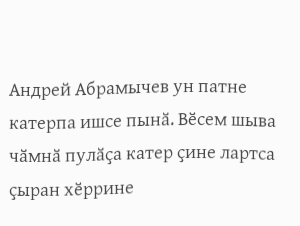Андрей Абрамычев ун патне катерпа ишсе пынӑ. Вӗсем шыва чӑмнӑ пулӑҫа катер ҫине лартса ҫыран хӗррине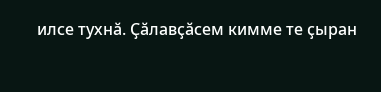илсе тухнӑ. Ҫӑлавҫӑсем кимме те ҫыран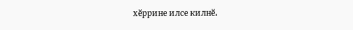хӗррине илсе килнӗ.